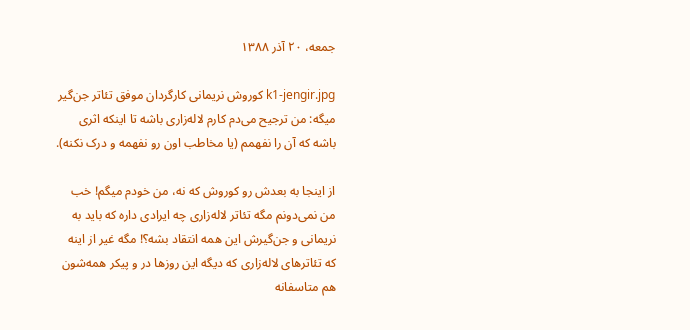جمعه، ۲۰ آذر ۱۳۸۸

k1-jengir.jpg کوروش نریمانی کارگردان موفق تئاتر جن‌گیر میگه: من ترجیح می‌دم کارم لاله‌زاری باشه تا اینکه اثری باشه که آن را نفهمم (یا مخاطب اون رو نفهمه و درک نکنه).

از اینجا به بعدش رو کوروش که نه، من خودم میگم! خب من نمی‌دونم مگه تئاتر لاله‌زاری چه ایرادی داره که باید به نریمانی و جن‌گیرش این همه انتقاد بشه؟! مگه غیر از اینه که تئاترهای لاله‌زاری که دیگه این روزها در و پیکر همه‌شون هم متاسفانه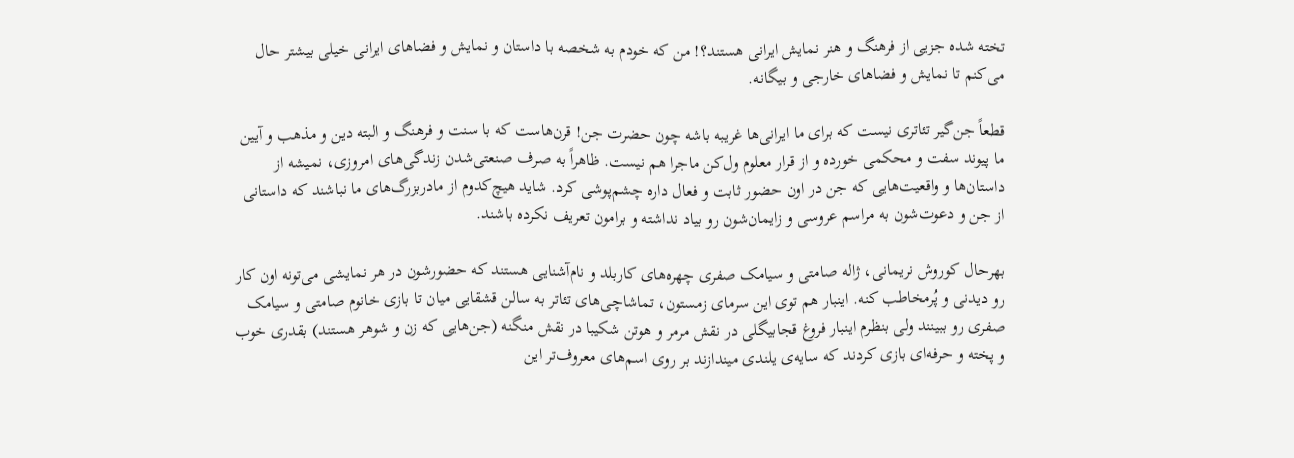تخته شده جزیى از فرهنگ و هنر نمایش ایرانی هستند؟! من که خودم به شخصه با داستان‌ و نمایش‌ و فضاهای ایرانی خیلی بیشتر حال می‌کنم تا نمایش‌ و فضاهای خارجی و بیگانه.

قطعاً جن‌گیر تئاتری نیست که برای ما ایرانی‌ها غریبه باشه چون حضرت جن! قرن‌هاست که با سنت و فرهنگ و البته دین و مذهب و آیین ما پیوند سفت و محکمی خورده و از قرار معلوم ول‌کن ماجرا هم نیست. ظاهراً به صرف صنعتی‌شدن زندگی‌های امروزی، نمیشه از داستان‌ها و واقعیت‌هایی که جن در اون حضور ثابت و فعال داره چشم‌پوشی کرد. شاید هیچ‌کدوم از مادربزرگ‌های ما نباشند که داستانی از جن و دعوت‌شون به مراسم عروسی و زایمان‌شون رو بیاد نداشته و برامون تعریف نکرده باشند.

بهرحال کوروش نریمانی، ژاله صامتی و سیامک صفری چهره‌های کاربلد و نام‌آشنایی هستند که حضورشون در هر نمایشی می‌تونه اون کار رو دیدنی و پُرمخاطب کنه. اینبار هم توی این سرمای زمستون، تماشاچی‌های تئاتر به سالن قشقایی میان تا بازی خانوم صامتی و سیامک صفری رو ببینند ولی بنظرم اینبار فروغ قجابیگلی در نقش مرمر و هوتن شکیبا در نقش منگنه (جن‌هایی که زن و شوهر هستند) بقدری خوب و پخته و حرفه‌ای بازی کردند که سایه‌ی یلندی میندازند بر روی اسم‌های معروف‌تر این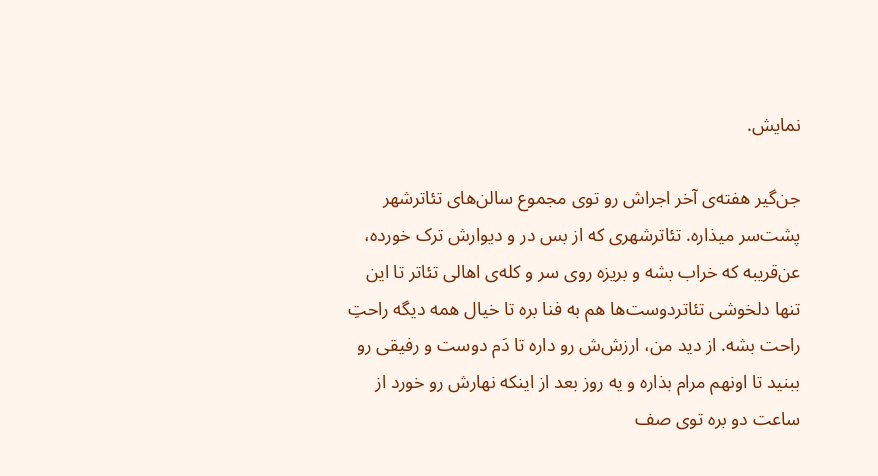نمایش.

جن‌گیر هفته‌ی آخر اجراش رو توی مجموع سالن‌های تئاترشهر پشت‌سر میذاره. تئاترشهری که از بس در و دیوارش ترک خورده، عن‌قریبه که خراب بشه و بریزه روی سر و کله‌ی اهالی تئاتر تا این تنها دلخوشى تئاتردوست‌ها هم به فنا بره تا خیال همه دیگه راحتِ راحت بشه. از دید من، ارزش‌ش رو داره تا دَم دوست و رفیقی رو ببنید تا اونهم مرام بذاره و یه روز بعد از اینکه نهارش رو خورد از ساعت دو بره توی صف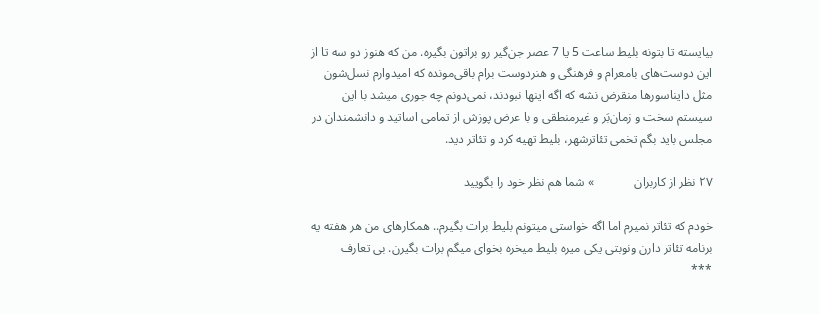بیایسته تا بتونه بلیط ساعت 5 یا 7 عصر جن‌گیر رو براتون بگیره. من که هنوز دو سه تا از این دوست‌های بامعرام و فرهنگی و هنردوست برام باقی‌مونده که امیدوارم نسل‌شون مثل دایناسورها منقرض نشه که اگه اینها نبودند، نمی‌دونم چه جوری میشد با این سیستم سخت و زمان‌بَر و غیرمنطقی و با عرض پوزش از تمامی اساتید و دانشمندان در مجلس باید بگم تخمی تئاترشهر، بلیط تهیه کرد و تئاتر دید.

۲۷ نظر از کاربران             » شما هم نظر خود را بگویید

خودم که تئاتر نمیرم اما اگه خواستی میتونم بلیط برات بگیرم.. همکارهای من هر هفته یه برنامه تئاتر دارن ونوبتی یکی میره بلیط میخره بخوای میگم برات بگیرن. بی تعارف
***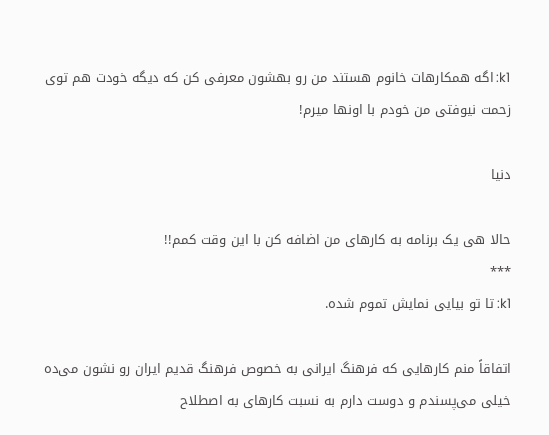k1: اگه همکارهات خانوم هستند من رو بهشون معرفی کن که دیگه خودت هم توی زحمت نیوفتی من خودم با اونها میرم!

دنیا

حالا هی یک برنامه به کارهای من اضافه کن با این وقت کمم!!
***
k1: تا تو بیایی نمایش تموم شده.

اتفاقاً منم کارهایی که فرهنگ ایرانی به خصوص فرهنگ قدیم ایران رو نشون می‌ده خیلی می‌پسندم و دوست دارم به نسبت کارهای به اصطلاح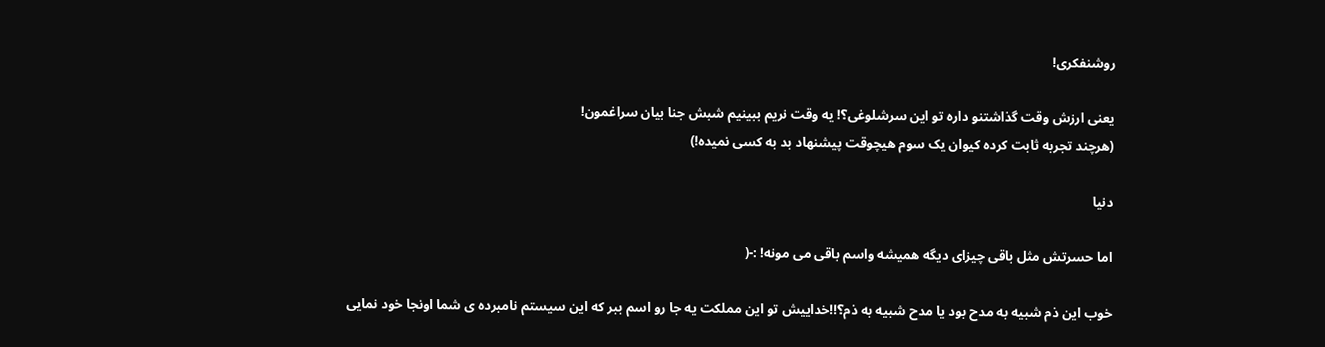روشنفکری!

یعنی ارزش وقت گذاشتنو داره تو این سرشلوغی؟! یه ‌وقت نریم ببینیم شبش جنا بیان سراغمون!
(هرچند تجربه ثابت کرده کیوان یک سوم هیچوقت پیشنهاد بد به کسی نمیده!)

دنیا

اما حسرتش مثل باقی چیزای دیگه همیشه واسم باقی می مونه! :-(

خوب این ذم شبیه به مدح بود یا مدح شبیه به ذم؟!!خداییش تو این مملکت یه جا رو اسم ببر که این سیستم نامبرده ی شما اونجا خود نمایی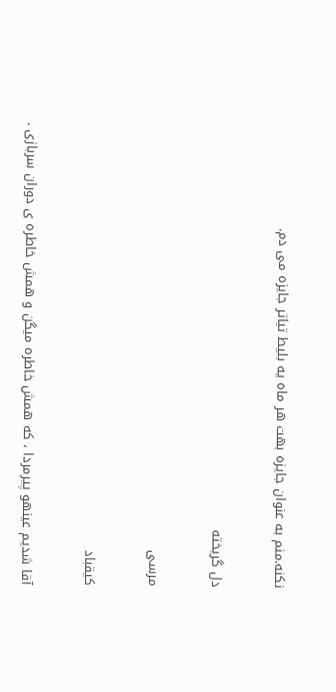نکنه.منم به عنوان جایزه بهت هر ماه یه بلیط تیاتر جایزه می دم.

دل گریخته

مرسی

کیقباد

آقا شدیم عینهو پیرمردا ، که همش خاطره میگن و همش خاطره ی دوران سربازی .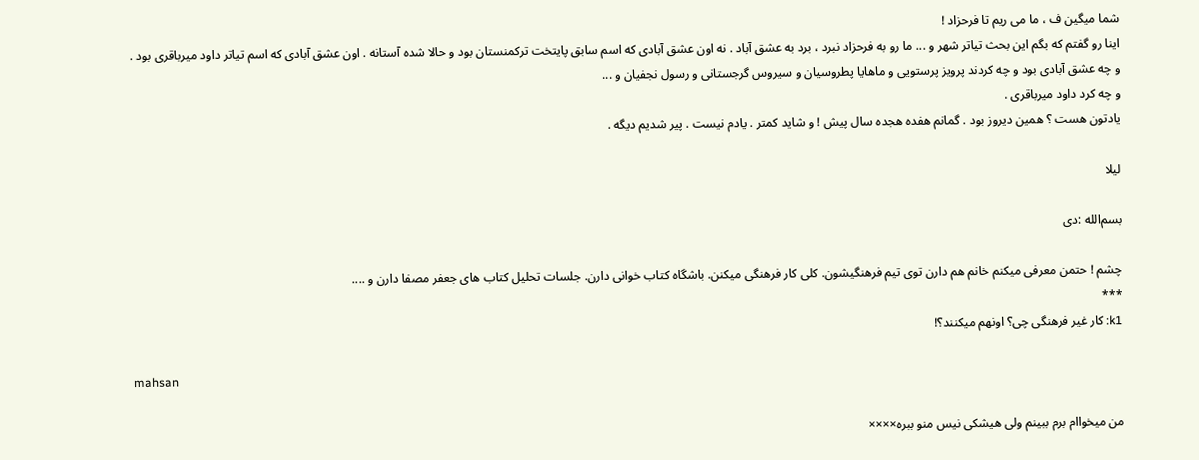شما میگین ف ، ما می ریم تا فرحزاد !
اینا رو گفتم که بگم این بحث تیاتر شهر و ... ما رو به فرحزاد نبرد ، برد به عشق آباد . نه اون عشق آبادی که اسم سابق پایتخت ترکمنستان بود و حالا شده آستانه . اون عشق آبادی که اسم تیاتر داود میرباقری بود .
و چه عشق آبادی بود و چه کردند پرویز پرستویی و ماهایا پطروسیان و سیروس گرجستانی و رسول نجفیان و ...
و چه کرد داود میرباقری .
یادتون هست ؟ همین دیروز بود . گمانم هفده هجده سال پیش ! و شاید کمتر . یادم نیست . پیر شدیم دیگه .

لیلا

بسم‌الله :دی

چشم ! حتمن معرفی میکنم خانم هم دارن توی تیم فرهنگیشون. کلی کار فرهنگی میکنن. باشگاه کتاب خوانی دارن. جلسات تحلیل کتاب های جعفر مصفا دارن و ....
***
k1: کار غیر فرهنگی چی؟ اونهم میکنند؟!

mahsan

من میخواام برم ببینم ولی هیشکی نیس منو ببره××××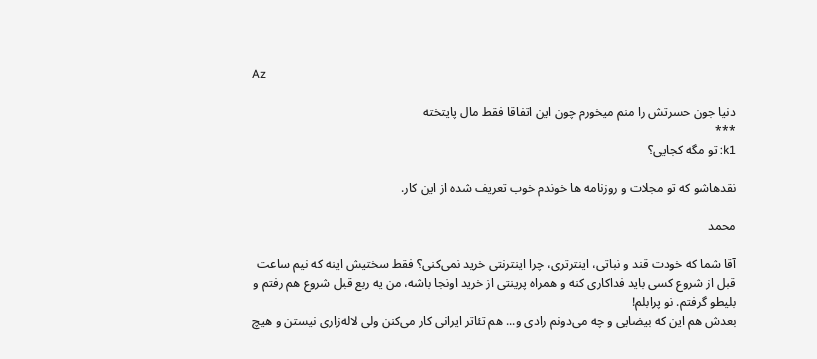Az

دنیا جون حسرتش را منم میخورم چون این اتفاقا فقط مال پایتخته
***
k1: تو مگه کجایی؟

نقدهاشو که تو مجلات و روزنامه ها خوندم خوب تعریف شده از این کار.

محمد

آقا شما که خودت قند و نباتی، اینترتری، چرا اینترنتی خرید نمی‌کنی؟ فقط سختیش اینه که نیم ساعت قبل از شروع کسی باید فداکاری کنه و همراه پرینتی از خرید اونجا باشه، من یه ربع قبل شروع هم رفتم و بلیطو گرفتم. نو پرابلم!
بعدش هم این که بیضایی و چه می‌دونم رادی و... هم تئاتر ایرانی کار می‌کنن ولی لاله‌زاری نیستن و هیچ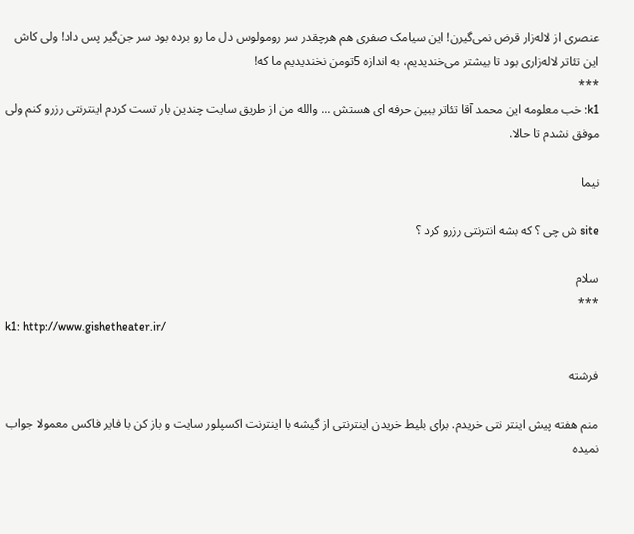عنصری از لاله‌زار قرض نمی‌گیرن! این سیامک صفری هم هرچقدر سر رومولوس دل ما رو برده بود سر جن‌گیر پس داد! ولی کاش این تئاتر لاله‌زاری بود تا بیشتر می‌خندیدیم، به اندازه 5تومن نخندیدیم ما که!
***
k1: خب معلومه این محمد آقا تئاتر ببین حرفه ای هستش ... والله من از طریق سایت چندین بار تست کردم اینترنتی رزرو کنم ولی موفق نشدم تا حالا.

نیما

site ش چی ؟ که بشه انترنتی رزرو کرد ؟

سلام
***
k1: http://www.gishetheater.ir/

فرشته

منم هفته پیش اینتر نتی خریدم. برای بلیط خریدن اینترنتی از گیشه با اینترنت اکسپلور سایت و باز کن با فایر فاکس معمولا جواب نمیده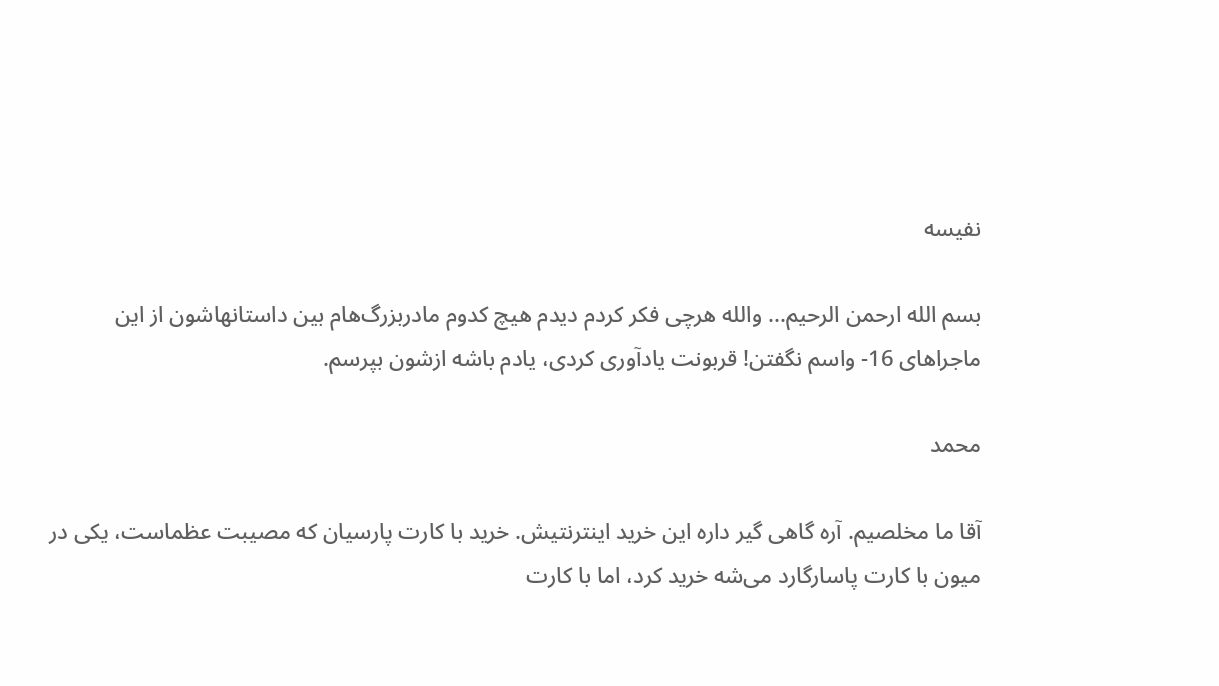نفیسه

بسم الله ارحمن الرحیم... والله هرچی فکر کردم دیدم هیچ کدوم مادربزرگ‌هام بین داستانهاشون از این ماجراهای 16- واسم نگفتن! قربونت یادآوری کردی، یادم باشه ازشون بپرسم.

محمد

آقا ما مخلصیم. آره گاهی گیر داره این خرید اینترنتیش. خرید با کارت پارسیان که مصیبت عظماست، یکی در میون با کارت پاسارگارد می‌شه خرید کرد، اما با کارت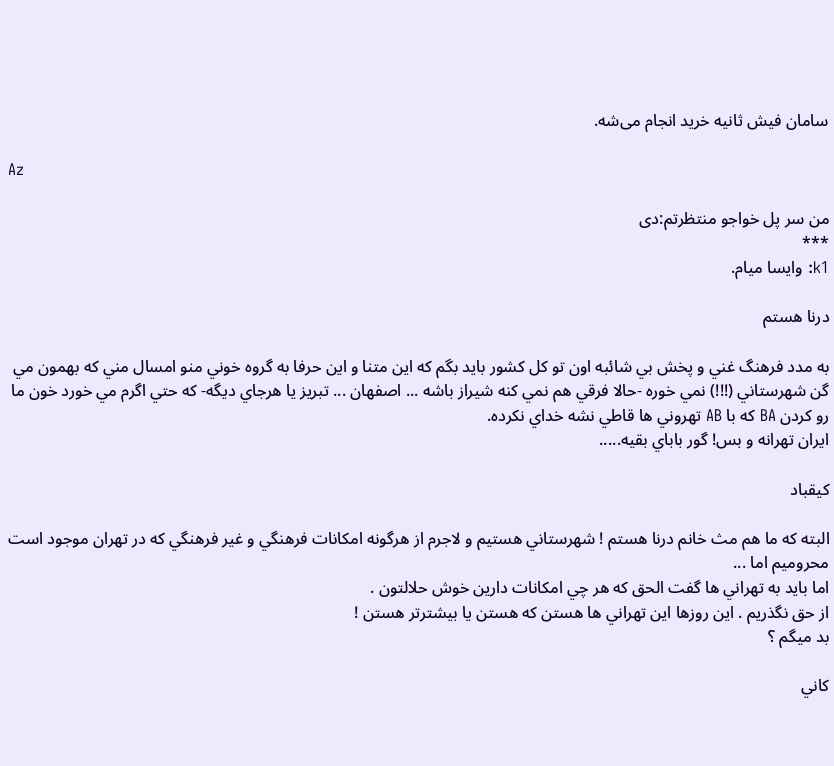سامان فیش ثانیه خرید انجام می‌شه.

Az

من سر پل خواجو منتظرتم:دی
***
k1: وايسا ميام.

درنا هستم

به مدد فرهنگ غني و پخش بي شائبه اون تو كل كشور بايد بگم كه اين متنا و اين حرفا به گروه خوني منو امسال مني كه بهمون مي گن شهرستاني (!!!) نمي خوره -حالا فرقي هم نمي كنه شيراز باشه ... اصفهان ... تبريز يا هرجاي ديگه- كه حتي اگرم مي خورد خون ما رو كردن BA كه با AB تهروني ها قاطي نشه خداي نكرده.
ايران تهرانه و بس! گور باباي بقيه.....

كيقباد

البته كه ما هم مث خانم درنا هستم ! شهرستاني هستيم و لاجرم از هرگونه امكانات فرهنگي و غير فرهنگي كه در تهران موجود است محروميم اما ...
اما بايد به تهراني ها گفت الحق كه هر چي امكانات دارين خوش حلالتون .
از حق نگذريم . اين روزها اين تهراني ها هستن كه هستن يا بيشترتر هستن !
بد ميگم ؟

كاني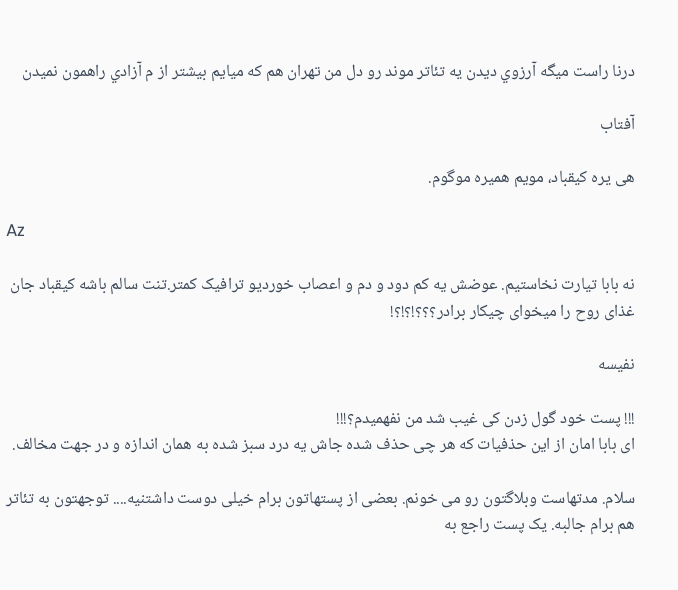درنا راست ميگه آرزوي ديدن يه تئاتر موند رو دل من تهران هم كه ميايم بيشتر از م آزادي راهمون نميدن

آفتاب

هی یره کیقباد، مویم همیره موگوم.

Az

نه بابا تیارت نخاستیم. عوضش یه کم دود و دم و اعصاب خوردیو ترافیک کمتر.تنت سالم باشه کیقباد جان غذای روح را میخوای چیکار برادر؟؟؟!؟!؟!

نفیسه

!!! پست خود گول زدن کی غیب شد من نفهمیدم؟!!!
ای بابا امان از این حذفیات که هر چی حذف شده جاش یه درد سبز شده به همان اندازه و در جهت مخالف.

سلام. مدتهاست وبلاگتون رو می خونم. بعضی از پستهاتون برام خیلی دوست داشتنیه.... توجهتون به تئاتر هم برام جالبه. یک پست راجع به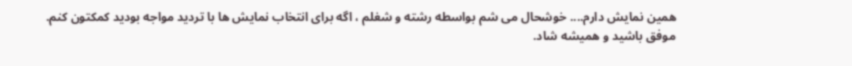همین نمایش دارم.... خوشحال می شم بواسطه رشته و شغلم ، اگه برای انتخاب نمایش ها با تردید مواجه بودید کمکتون کنم.
موفق باشید و همیشه شاد.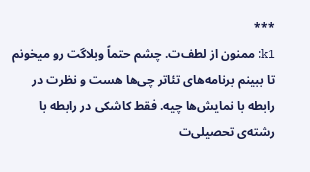***
k1: ممنون از لطف‌ت. چشم حتماً وبلاگت رو میخونم تا ببینم برنامه‌های تئاتر چی‌ها هست و نظرت در رابطه با نمایش‌ها چیه. فقط کاشکی در رابطه با رشته‌ى تحصیلی‌ت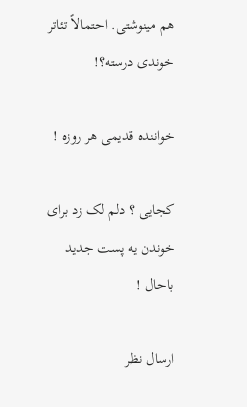هم مینوشتی. احتمالاً تئاتر خوندی درسته؟!

خواننده قدیمی هر روزه !

کجایی ؟ دلم لک زد برای خوندن یه پست جدید باحال !

ارسال نظر